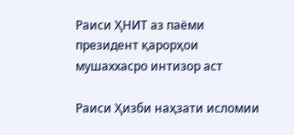Раиси ҲНИТ аз паёми президент қарорҳои мушаххасро интизор аст

Раиси Ҳизби наҳзати исломии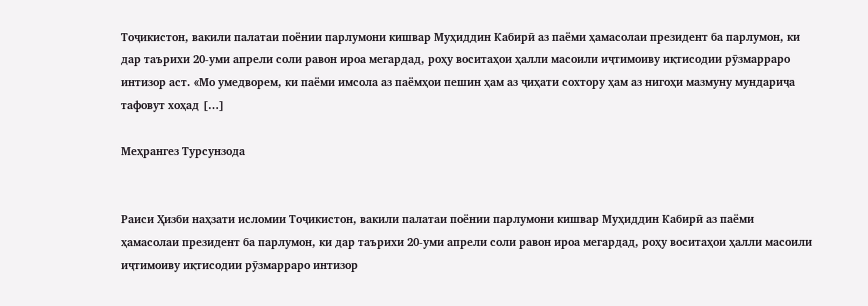Тоҷикистон, вакили палатаи поёнии парлумони кишвар Муҳиддин Кабирӣ аз паёми ҳамасолаи президент ба парлумон, ки дар таърихи 20-уми апрели соли равон ироа мегардад, роҳу воситаҳои ҳалли масоили иҷтимоиву иқтисодии рӯзмарраро интизор аст. «Мо умедворем, ки паёми имсола аз паёмҳои пешин ҳам аз ҷиҳати сохтору ҳам аз нигоҳи мазмуну мундариҷа тафовут хоҳад […]

Меҳрангез Турсунзода


Раиси Ҳизби наҳзати исломии Тоҷикистон, вакили палатаи поёнии парлумони кишвар Муҳиддин Кабирӣ аз паёми ҳамасолаи президент ба парлумон, ки дар таърихи 20-уми апрели соли равон ироа мегардад, роҳу воситаҳои ҳалли масоили иҷтимоиву иқтисодии рӯзмарраро интизор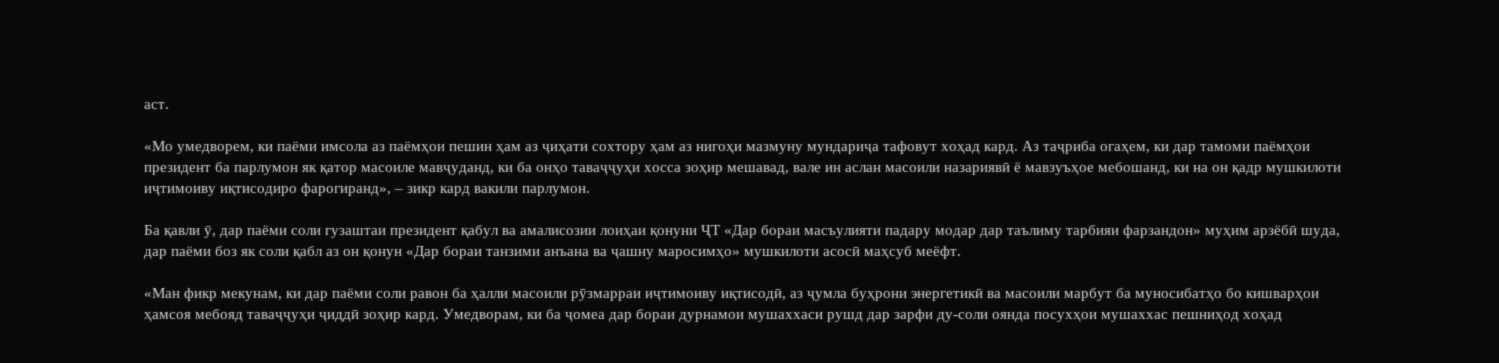аст.

«Мо умедворем, ки паёми имсола аз паёмҳои пешин ҳам аз ҷиҳати сохтору ҳам аз нигоҳи мазмуну мундариҷа тафовут хоҳад кард. Аз таҷриба огаҳем, ки дар тамоми паёмҳои президент ба парлумон як қатор масоиле мавҷуданд, ки ба онҳо таваҷҷуҳи хосса зоҳир мешавад, вале ин аслан масоили назариявӣ ё мавзуъҳое мебошанд, ки на он қадр мушкилоти иҷтимоиву иқтисодиро фарогиранд», – зикр кард вакили парлумон.

Ба қавли ӯ, дар паёми соли гузаштаи президент қабул ва амалисозии лоиҳаи қонуни ҶТ «Дар бораи масъулияти падару модар дар таълиму тарбияи фарзандон» муҳим арзёбӣ шуда, дар паёми боз як соли қабл аз он қонун «Дар бораи танзими анъана ва ҷашну маросимҳо» мушкилоти асосӣ маҳсуб меёфт.

«Ман фикр мекунам, ки дар паёми соли равон ба ҳалли масоили рӯзмарраи иҷтимоиву иқтисодӣ, аз ҷумла буҳрони энергетикӣ ва масоили марбут ба муносибатҳо бо кишварҳои ҳамсоя мебояд таваҷҷуҳи ҷиддӣ зоҳир кард. Умедворам, ки ба ҷомеа дар бораи дурнамои мушаххаси рушд дар зарфи ду-соли оянда посухҳои мушаххас пешниҳод хоҳад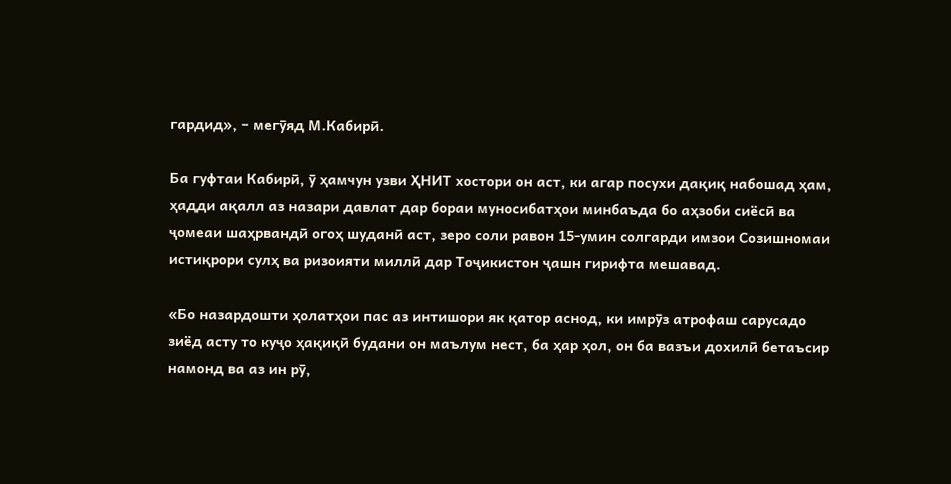гардид», – мегӯяд М.Кабирӣ.

Ба гуфтаи Кабирӣ, ӯ ҳамчун узви ҲНИТ хостори он аст, ки агар посухи дақиқ набошад ҳам, ҳадди ақалл аз назари давлат дар бораи муносибатҳои минбаъда бо аҳзоби сиёсӣ ва ҷомеаи шаҳрвандӣ огоҳ шуданӣ аст, зеро соли равон 15-умин солгарди имзои Созишномаи истиқрори сулҳ ва ризоияти миллӣ дар Тоҷикистон ҷашн гирифта мешавад.

«Бо назардошти ҳолатҳои пас аз интишори як қатор аснод, ки имрӯз атрофаш сарусадо зиёд асту то куҷо ҳақиқӣ будани он маълум нест, ба ҳар ҳол, он ба вазъи дохилӣ бетаъсир намонд ва аз ин рӯ,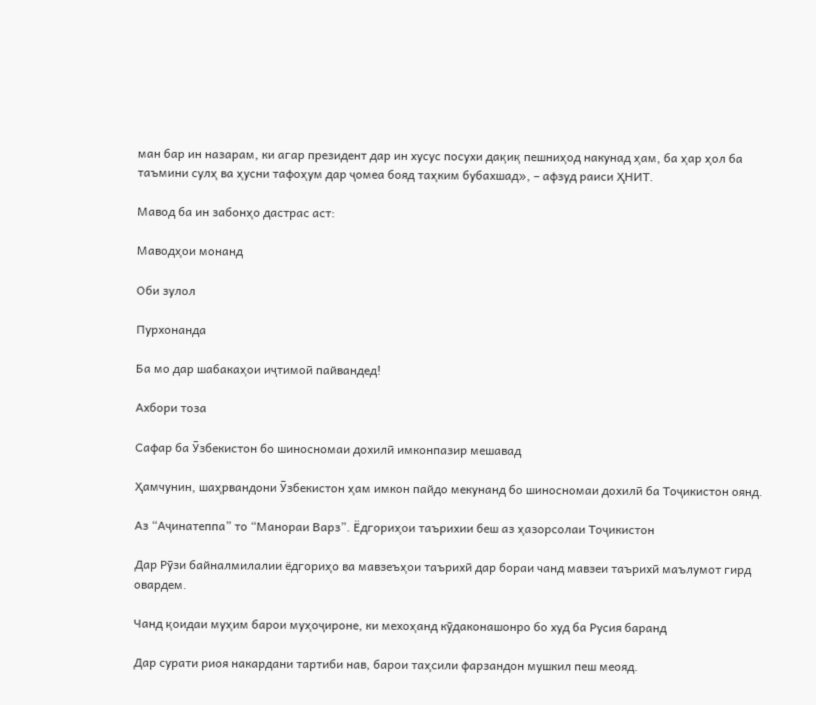ман бар ин назарам, ки агар президент дар ин хусус посухи дақиқ пешниҳод накунад ҳам, ба ҳар ҳол ба таъмини сулҳ ва ҳусни тафоҳум дар ҷомеа бояд таҳким бубахшад», – афзуд раиси ҲНИТ.

Мавод ба ин забонҳо дастрас аст:

Маводҳои монанд

Оби зулол

Пурхонанда

Ба мо дар шабакаҳои иҷтимоӣ пайвандед!

Ахбори тоза

Сафар ба Ӯзбекистон бо шиносномаи дохилӣ имконпазир мешавад

Ҳамчунин, шаҳрвандони Ӯзбекистон ҳам имкон пайдо мекунанд бо шиносномаи дохилӣ ба Тоҷикистон оянд.

Аз “Аҷинатеппа” то “Манораи Варз”. Ёдгориҳои таърихии беш аз ҳазорсолаи Тоҷикистон

Дар Рӯзи байналмилалии ёдгориҳо ва мавзеъҳои таърихӣ дар бораи чанд мавзеи таърихӣ маълумот гирд овардем.

Чанд қоидаи муҳим барои муҳоҷироне, ки мехоҳанд кӯдаконашонро бо худ ба Русия баранд

Дар сурати риоя накардани тартиби нав, барои таҳсили фарзандон мушкил пеш меояд.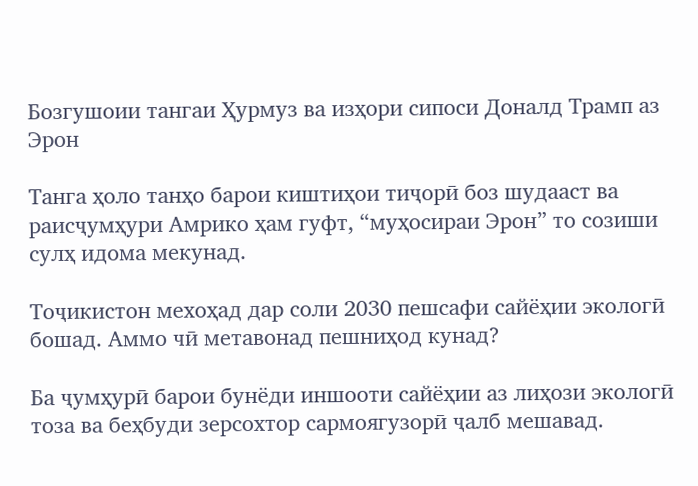Бозгушоии тангаи Ҳурмуз ва изҳори сипоси Доналд Трамп аз Эрон

Танга ҳоло танҳо барои киштиҳои тиҷорӣ боз шудааст ва раисҷумҳури Амрико ҳам гуфт, “муҳосираи Эрон” то созиши сулҳ идома мекунад.

Тоҷикистон мехоҳад дар соли 2030 пешсафи сайёҳии экологӣ бошад. Аммо чӣ метавонад пешниҳод кунад?

Ба ҷумҳурӣ барои бунёди иншооти сайёҳии аз лиҳози экологӣ тоза ва беҳбуди зерсохтор сармоягузорӣ ҷалб мешавад.